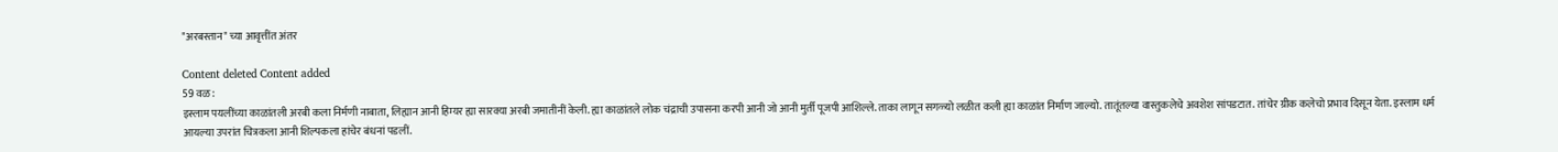"अरबस्तान" च्या आवृत्तींत अंतर

Content deleted Content added
59 वळ :
इस्लाम पयलींच्या काळांतली अरबी कला निर्मणी नाबाता, लिह्यान आनी हिम्यर ह्या सारक्या अरबी जमातीनीं केली. ह्या काळांतले लोक चंद्राची उपासना करपी आनी जो आनी मुर्ती पूजपी आशिल्ले. ताका लागून सगळ्यो लळीत कली ह्या काळांत निर्माण जाल्यो. तातूंतल्या वास्तुकलेचे अवशेश सांपडटात. तांचेर ग्रीक कलेचो प्रभाव दिसून येता. इस्लाम धर्म आयल्या उपरांत चित्रकला आनी शिल्पकला हांचेर बंधनां पडलीं.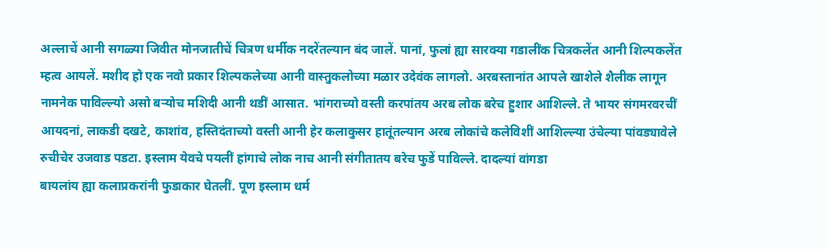अल्लाचें आनी सगळ्या जिवीत मोनजातीचें चित्रण धर्मीक नदरेंतल्यान बंद जालें. पानां, फुलां ह्या सारक्या गडालींक चित्रकलेंत आनी शिल्पकलेंत म्हत्व आयलें. मशीद हो एक नवो प्रकार शिल्पकलेच्या आनी वास्तुकलोच्या मळार उदेवंक लागलो. अरबस्तानांत आपले खाशेले शैलीक लागून नामनेक पाविल्ल्यो असो बऱ्योच मशिदी आनी थडीं आसात. भांगराच्यो वस्ती करपांतय अरब लोक बरेच हुशार आशिल्ले. ते भायर संगमरवरचीं आयदनां, लाकडी दखटे, काशांव, हस्तिदंताच्यो वस्ती आनी हेर कलाकुसर हातूंतल्यान अरब लोकांचे कलेविशीं आशिल्ल्या उंचेल्या पांवड्यावेले रुचीचेर उजवाड पडटा. इस्लाम येवचे पयलीं हांगाचे लोक नाच आनी संगीतातय बरेच फुडें पाविल्ले. दादल्यां वांगडा
बायलांय ह्या कलाप्रकरांनी फुडाकार घेतलीं. पूण इस्लाम धर्म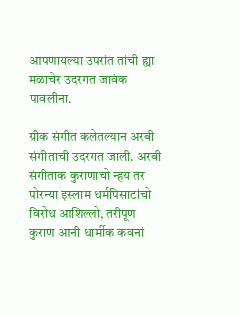आपणायल्या उपरांत तांची ह्या मळाचेर उदरगत जावंक पावलीना.

ग्रीक संगीत कलेतल्यान अरबी संगीताची उदरगत जाली. अरबी संगीताक कुराणाचो न्हय तर पोरन्या इस्लाम धर्मपिसाटांचो विरोध आशिल्लो, तरीपूण कुराण आनी धार्मीक कवनां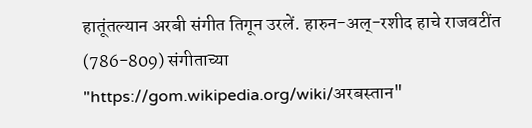हातूंतल्यान अरबी संगीत तिगून उरलें. हारुन-अल्-रशीद हाचे राजवटींत (786-809) संगीताच्या
"https://gom.wikipedia.org/wiki/अरबस्तान"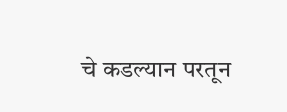चे कडल्यान परतून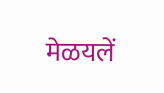मेळयलें